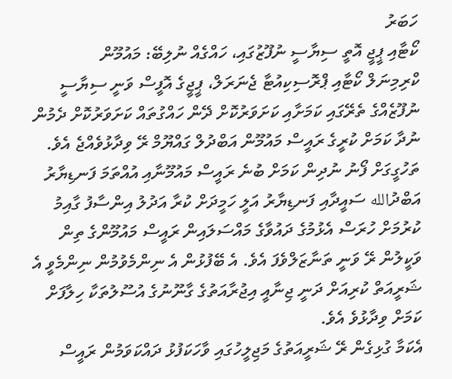ހަބަރު
ކޯޓާއި ޕީޖީ އޮތީ ސިޔާސީ ނުފޫޒުގައި، ހައްގެއް ނުލިބޭ: މައުމޫން
ކްރިމިނަލް ކޯޓާއި ޕްރޮސިކިއުޓާ ޖެނަރަލް، ޕީޖީގެ އޮފީސް ވަނީ ސިޔާސީ ނުފޫޒެއްގެ ތެރޭގައި ކަމަށާއި ކަށަވަރުކޮށް ދޭން ހައްގުތައް ކަށަވަރުކޮށް ދެމުން ނުދާ ކަމަށް ކުރީގެ ރައީސް މައުމޫން އަބްދުލް ގައްޔޫމް ރޭ ވިދާޅުވެއްޖެ އެވެ.
ތަހުގީގަށް ފޯނު ނުދިން ކަމަށް ބުނެ ރައީސް މައުމޫނާއި އުއްތަމަ ފަނޑިޔާރު އަބްދުالله ސައީދާއި ފަނޑިޔާރު އަލީ ހަމީދަށް ކުރާ އަދުލު އިންސާފު ގާއިމު ކުރުމަށް ހުރަސް އެޅުމުގެ ދައުވާގެ މައްސަލައިން ރައީސް މައުމޫންގެ ތިން ވަކީލުން ރޭ ވަނީ ތަނާޒަލްވެފަ އެވެ. އެ ބޭފުޅުން އެ ނިންމެވުމުން ނިންމެވީ އެ ޝަރީއަތް ކުރިއަށް ދަނީ ޖިނާއީ އިޖުރާއަތުގެ ގާނޫނުގެ އުސޫލުތަކާ ހިލާފަށް ކަމަށް ވިދާޅުވެ އެވެ.
އެކަމާ ގުޅިގެން ރޭ ޝަރީއަތުގެ މަޖިލީހުގައި ވާހަކަފުޅު ދައްކަވަމުން ރައީސް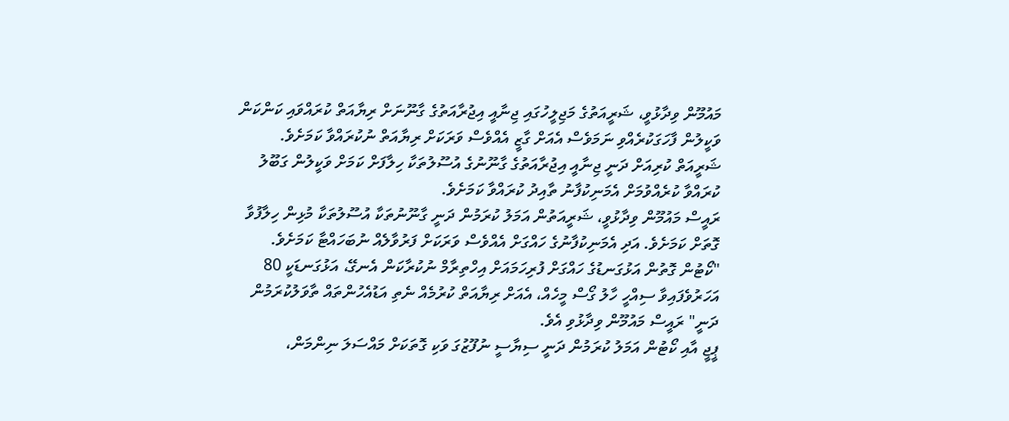މައުމޫން ވިދާޅުވީ، ޝަރީއަތުގެ މަޖިލީހުގައި ޖިނާއީ އިޖުރާއަތުގެ ގާނޫނަށް ރިޔާއަތް ކުރައްވައި ކަންކަން ވަކީލުން ފާހަގަކުރެއްވި ނަމަވެސް އެއަށް ގާޒީ އެއްވެސް ވަރަކަށް ރިޔާއަތް ނުކުރައްވާ ކަމަށެވެ. ޝަރީއަތް ކުރިއަށް ދަނީ ޖިނާއީ އިޖުރާއަތުގެ ގާނޫނުގެ އުސޫލުތަކާ ހިލާފަށް ކަމަށް ވަކީލުން ގަބޫލު ކުރައްވާ ކުރެއްވުމަށް އެމަނިކުފާނު ތާއިދު ކުރައްވާ ކަމަށެވެ.
ރައީސް މައުމޫން ވިދާޅުވީ، ޝަރީއަތުން އަމަލު ކުރަމުން ދަނީ ގާނޫނުތަކާ އުސޫލުތަކާ މުޅިން ހިލާފުވާ ގޮތަށް ކަމަށެވެ. އަދި އެމަނިކުފާނުގެ ހައްގަށް އެއްވެސް ވަރަކަށް ފަރުވާލެއް ނުބަހައްޓާ ކަމަށެވެ.
"ކޯޓުން ގޮތުން އަޅުގަނޑުގެ ހައްގަށް ފުރިހަމައަށް އިހްތިރާމް ނުކުރާކަން އެނގޭ، އަޅުގަނޑަކީ 80 އަހަރުވެފައިވާ ސިއްހީ ހާލު ގޯސް މީހެއް، އެއަށް ރިޔާއަތް ކުރުމެއް ނެތި އަޑުއެހުންތައް ތާވަލުކުރަމުން ދަނީ" ރައީސް މައުމޫން ވިދާޅުވި އެވެ.
ޕީޖީ އާއި ކޯޓުން އަމަލު ކުރަމުން ދަނީ ސިޔާސީ ނުފޫޒުގަ ވަކި ގޮތަކަށް މައްސަލަ ނިންމަން،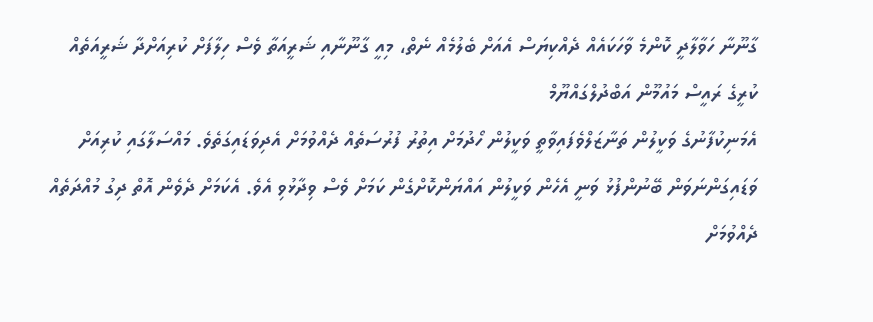ގާނޫނާ ހަވާލާދީ ކޮންމެ ވާހަކައެއް ދެއްކިޔަސް އެއަށް ބެލުމެއް ނެތް، މިއީ ގާނޫނާއި ޝަރީއަތާ ވެސް ހިލާފަށް ކުރިއަށްދާ ޝަރީއަތެއް
ކުރީގެ ރައީސް މައުމޫން އަބްދުލްގައްޔޫމް
އެމަނިކުފާނުގެ ވަކީލުން ތަނާޒަލްވެފައިވާތީ ވަކީލުން ހޯދުމަށް އިތުރު ފުރުސަތެއް ދެއްވުމަށް އެދިވަޑައިގަތެވެ. މައްސަލާގައި ކުރިއަށް ވަޑައިގަންނަވަން ބޭނުންފުޅު ވަނީ އެހެން ވަކީލުން އައްޔަންކޮށްގެން ކަމަށް ވެސް ވިދާޅުވި އެވެ. އެކަމަށް ދެވެން އޮތް ދިގު މުއްދަތެއް ދެއްވުމަށް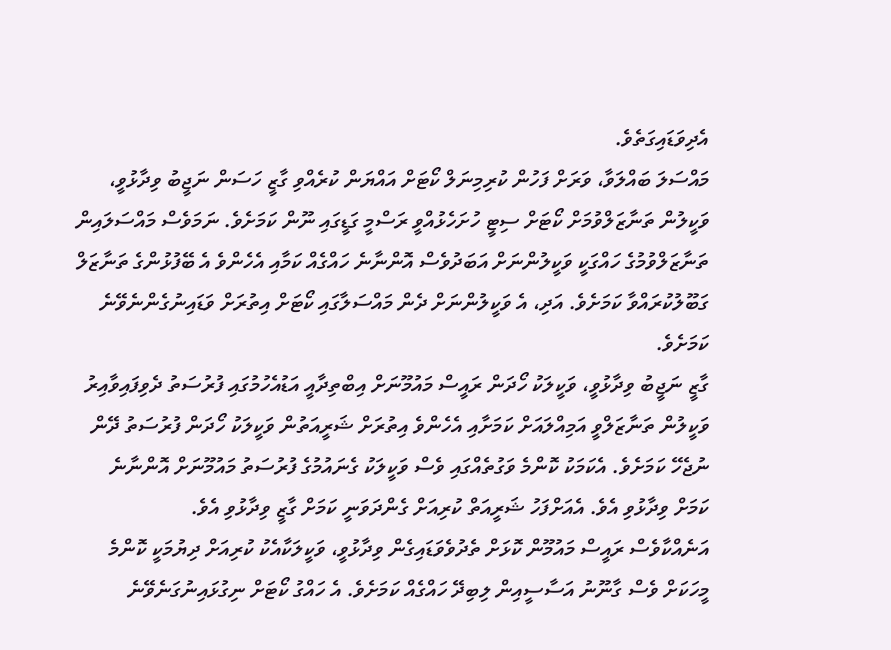އެދިވަޑައިގަތެވެ.
މައްސަލަ ބައްލަވާ، ވަރަށް ފަހުން ކުރިމިނަލް ކޯޓަށް އައްޔަން ކުރެއްވި ގާޒީ ހަސަން ނަޖީބު ވިދާޅުވީ، ވަކީލުން ތަނާޒަލްވުމަށް ކޯޓަށް ސިޓީ ހުށަހެޅުއްވީ ރަސްމީ ގަޑީގައި ނޫން ކަމަށެވެ. ނަމަވެސް މައްސަލައިން ތަނާޒަލްވުމުގެ ހައްގަކީ ވަކީލުންނަށް އަބަދުވެސް އޮންނާނެ ހައްގެއް ކަމާއި އެހެންވެ އެ ބޭފުޅުންގެ ތަނާޒަލް ގަބޫލުކުރައްވާ ކަމަށެވެ. އަދި، އެ ވަކީލުންނަށް ދެން މައްސަލާގައި ކޯޓަށް އިތުރަށް ވަޑައިނުގެންނެވޭނެ ކަމަށެވެ.
ގާޒީ ނަޖީބު ވިދާޅުވީ، ވަކީލަކު ހޯދަން ރައީސް މައުމޫނަށް އިބްތިދާއީ އަޑުއެހުމުގައި ފުރުސަތު ދެވިފައިވާއިރު ވަކީލުން ތަނާޒަލްވީ އަމިއްލައަށް ކަމަށާއި އެހެންވެ އިތުރަށް ޝަރީއަތުން ވަކީލަކު ހޯދަން ފުރުސަތު ދޭން ނުޖެހޭ ކަމަށެވެ. އެކަމަކު ކޮންމެ ވަގުތެއްގައި ވެސް ވަކީލަކު ގެނައުމުގެ ފުރުސަތު މައުމޫނަށް އޮންނާނެ ކަމަށް ވިދާޅުވި އެވެ. އެއަށްފަހު ޝަރީއަތް ކުރިއަށް ގެންދަވަނީ ކަމަށް ގާޒީ ވިދާޅުވި އެވެ.
އަނެއްކާވެސް ރައީސް މައުމޫން ކޮޅަށް ތެދުވެވަޑައިގެން ވިދާޅުވީ، ވަކީލަކާއެކު ކުރިއަށް ދިޔުމަކީ ކޮންމެ މީހަކަށް ވެސް ގާނޫނު އަސާސީއިން ލިބިދޭ ހައްގެއް ކަމަށެވެ. އެ ހައްގު ކޯޓަށް ނިގުޅައިނުގަނެވޭނެ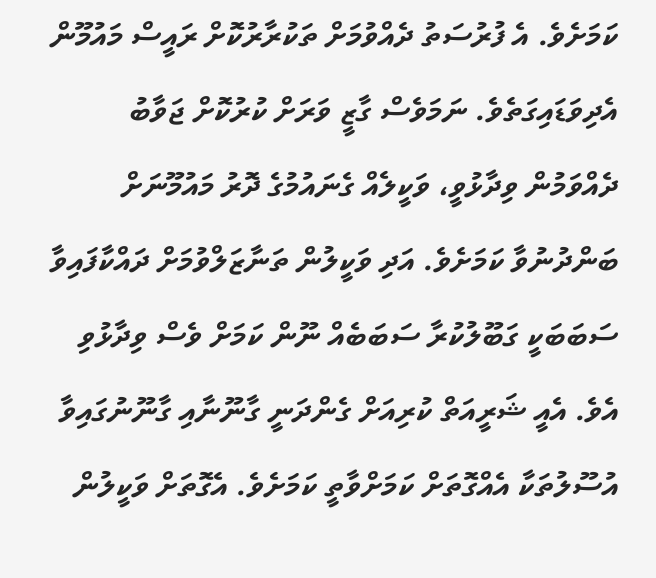ކަމަށެވެ. އެ ފުރުސަތު ދެއްވުމަށް ތަކުރާރުކޮށް ރައީސް މައުމޫން އެދިވަޑައިގަތެވެ. ނަމަވެސް ގާޒީ ވަރަށް ކުރުކޮށް ޖަވާބު ދެއްވަމުން ވިދާޅުވީ، ވަކީލެއް ގެނައުމުގެ ދޮރު މައުމޫނަށް ބަންދުނުވާ ކަމަށެވެ. އަދި ވަކީލުން ތަނާޒަލްވުމަށް ދައްކާފައިވާ ސަބަބަކީ ގަބޫލުކުރާ ސަބަބެއް ނޫން ކަމަށް ވެސް ވިދާޅުވި އެވެ. އެއީ ޝަރީއަތް ކުރިއަށް ގެންދަނީ ގާނޫނާއި ގާނޫނުގައިވާ އުސޫލުތަކާ އެއްގޮތަށް ކަމަށްވާތީ ކަމަށެވެ. އެގޮތަށް ވަކީލުން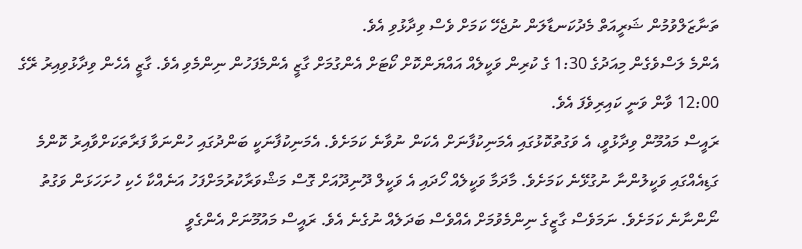ތަނާޒަލްވުމުން ޝަރީއަތް މެދުކަނޑާލަން ނުޖެހޭ ކަމަށް ވެސް ވިދާޅުވި އެވެ.
އެންމެ ލަސްވެގެން މިއަދުގެ 1:30 ގެ ކުރިން ވަކީލެއް އައްޔަންކޮށް ކޯޓަށް އެންގުމަށް ގާޒީ އެންމެފަހުން ނިންމެވި އެވެ. ގާޒީ އެހެން ވިދާޅުވިއިރު ރޭގެ 12:00 ވާން ވަނީ ކައިރިވެފަ އެވެ.
ރައީސް މައުމޫން ވިދާޅުވީ، އެ ވަގުތުކޮޅުގައި އެމަނިކުފާނަށް އެކަން ނުވާނެ ކަމަށެވެ. އެމަނިކުފާނަކީ ބަންދުގައި ހުންނަވާ ފަރާތަކަށްވާއިރު ކޮންމެ ގަޑިއެއްގައި ވަކީލުންނާ ނުގުޅޭނެ ކަމަށެވެ. މާދަމާ ވަކީލެއް ހޯދައި އެ ވަކީލް ދޫނިދޫއަށް ގޮސް މަޝްވަރާކުރުމަށްފަހު އަނެއްކާ ހެކި ހުށަހަޅަން ވަގުތު ނޯންނާނެ ކަމަށެވެ. ނަމަވެސް ގާޒީގެ ނިންމެވުމަށް އެއްވެސް ބަދަލެއް ނުގެނެ އެވެ. ރައީސް މައުމޫނަށް އެންގެވީ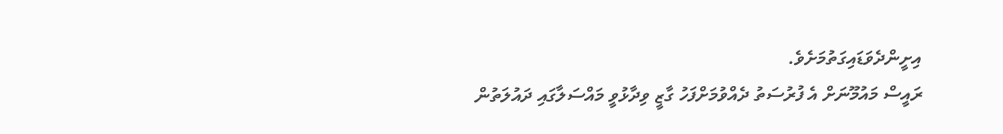އިށީންދެވަޑައިގަތުމަށެވެ.
ރައީސް މައުމޫނަށް އެ ފުރުސަތު ދެއްވުމަށްފަހު ގާޒީ ވިދާޅުވީ މައްސަލާގައި ދައުލަތުން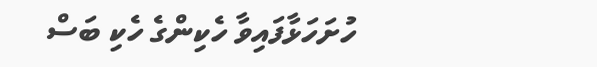ހުށަހަޅާފައިވާ ހެކިންގެ ހެކި ބަސް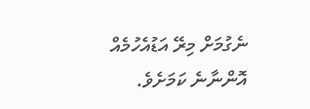ނެގުމަށް މިރޭ އަޑުއެހުމެއް އޮންނާނެ ކަމަށެވެ.